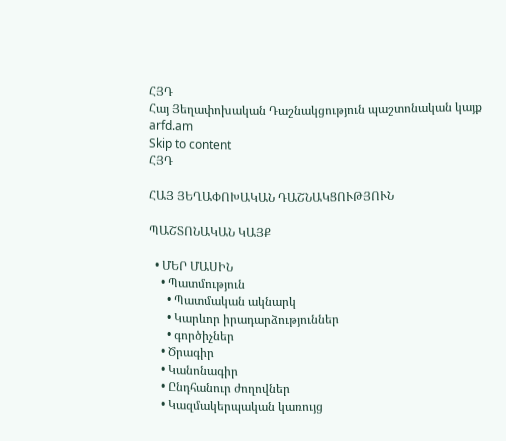ՀՅԴ
Հայ Յեղափոխական Դաշնակցություն պաշտոնական կայք arfd.am
Skip to content
ՀՅԴ

ՀԱՅ ՅԵՂԱՓՈԽԱԿԱՆ ԴԱՇՆԱԿՑՈՒԹՅՈՒՆ

ՊԱՇՏՈՆԱԿԱՆ ԿԱՅՔ

  • ՄԵՐ ՄԱՍԻՆ
    • Պատմություն
      • Պատմական ակնարկ
      • Կարևոր իրադարձություններ
      • գործիչներ
    • Ծրագիր
    • Կանոնագիր
    • Ընդհանուր ժողովներ
    • Կազմակերպական կառույց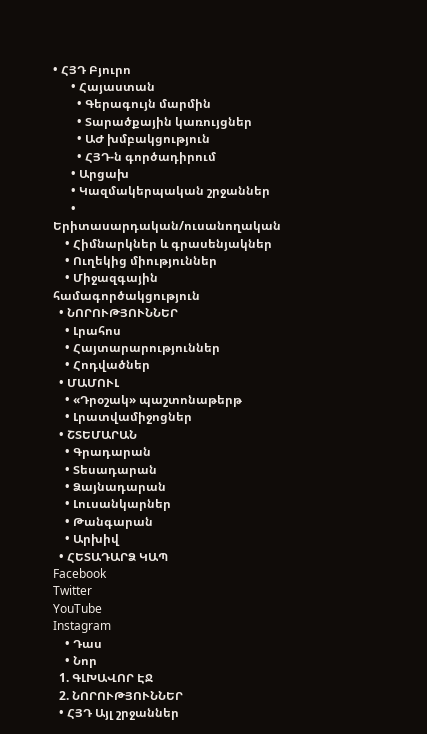• ՀՅԴ Բյուրո
      • Հայաստան
        • Գերագույն մարմին
        • Տարածքային կառույցներ
        • ԱԺ խմբակցություն
        • ՀՅԴ-ն գործադիրում
      • Արցախ
      • Կազմակերպական շրջաններ
      • Երիտասարդական/ուսանողական
    • Հիմնարկներ և գրասենյակներ
    • Ուղեկից միություններ
    • Միջազգային համագործակցություն
  • ՆՈՐՈՒԹՅՈՒՆՆԵՐ
    • Լրահոս
    • Հայտարարություններ
    • Հոդվածներ
  • ՄԱՄՈՒԼ
    • «Դրօշակ» պաշտոնաթերթ
    • Լրատվամիջոցներ
  • ՇՏԵՄԱՐԱՆ
    • Գրադարան
    • Տեսադարան
    • Ձայնադարան
    • Լուսանկարներ
    • Թանգարան
    • Արխիվ
  • ՀԵՏԱԴԱՐՁ ԿԱՊ
Facebook
Twitter
YouTube
Instagram
    • Դաս
    • Նոր
  1. ԳԼԽԱՎՈՐ ԷՋ
  2. ՆՈՐՈՒԹՅՈՒՆՆԵՐ
  • ՀՅԴ Այլ շրջաններ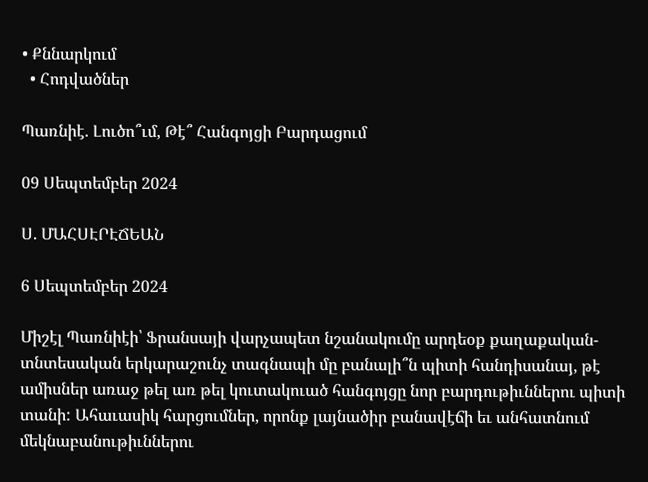• Քննարկում
  • Հոդվածներ

Պառնիէ. Լուծո՞ւմ, Թէ՞ Հանգոյցի Բարդացում

09 Սեպտեմբեր 2024

Ս. ՄԱՀՍԷՐԷՃԵԱՆ

6 Սեպտեմբեր 2024

Միշէլ Պառնիէի՝ Ֆրանսայի վարչապետ նշանակումը արդեօք քաղաքական-տնտեսական երկարաշունչ տագնապի մը բանալի՞ն պիտի հանդիսանայ, թէ ամիսներ առաջ թել առ թել կուտակուած հանգոյցը նոր բարդութիւններու պիտի տանի: Ահաւասիկ հարցումներ, որոնք լայնածիր բանավէճի եւ անհատնում մեկնաբանութիւններու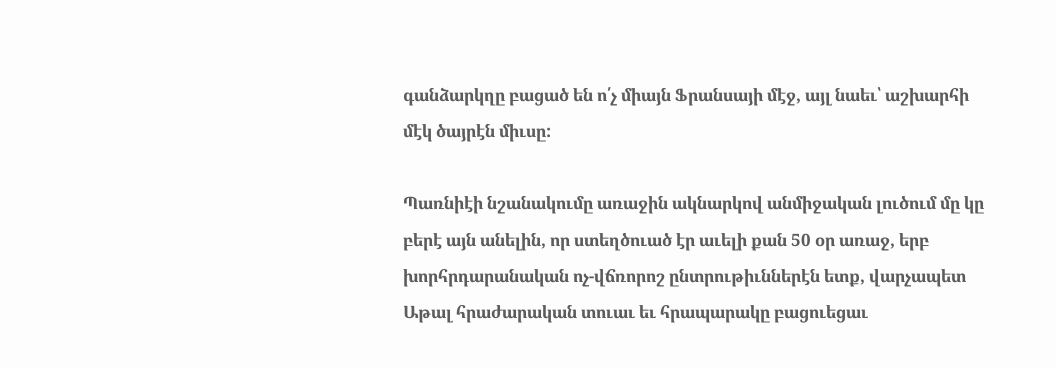գանձարկղը բացած են ո՛չ միայն Ֆրանսայի մէջ, այլ նաեւ՝ աշխարհի մէկ ծայրէն միւսը:

Պառնիէի նշանակումը առաջին ակնարկով անմիջական լուծում մը կը բերէ այն անելին, որ ստեղծուած էր աւելի քան 50 օր առաջ, երբ խորհրդարանական ոչ-վճռորոշ ընտրութիւններէն ետք, վարչապետ Աթալ հրաժարական տուաւ եւ հրապարակը բացուեցաւ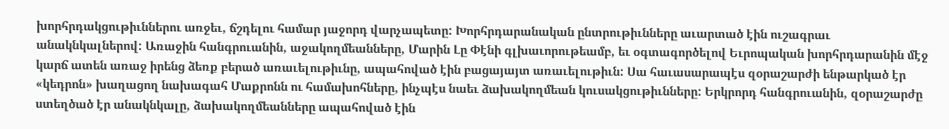խորհրդակցութիւններու առջեւ, ճշդելու համար յաջորդ վարչապետը: Խորհրդարանական ընտրութիւնները աւարտած էին ուշագրաւ անակնկալներով: Առաջին հանգրուանին, աջակողմեանները, Մարին Լը Փէնի գլխաւորութեամբ, եւ օգտագործելով Եւրոպական խորհրդարանին մէջ կարճ ատեն առաջ իրենց ձեռք բերած առաւելութիւնը, ապահոված էին բացայայտ առաւելութիւն: Սա հաւասարապէս զօրաշարժի ենթարկած էր «կեդրոն» խաղացող նախագահ Մաքրոնն ու համախոհները, ինչպէս նաեւ ձախակողմեան կուսակցութիւնները: Երկրորդ հանգրուանին, զօրաշարժը ստեղծած էր անակնկալը, ձախակողմեանները ապահոված էին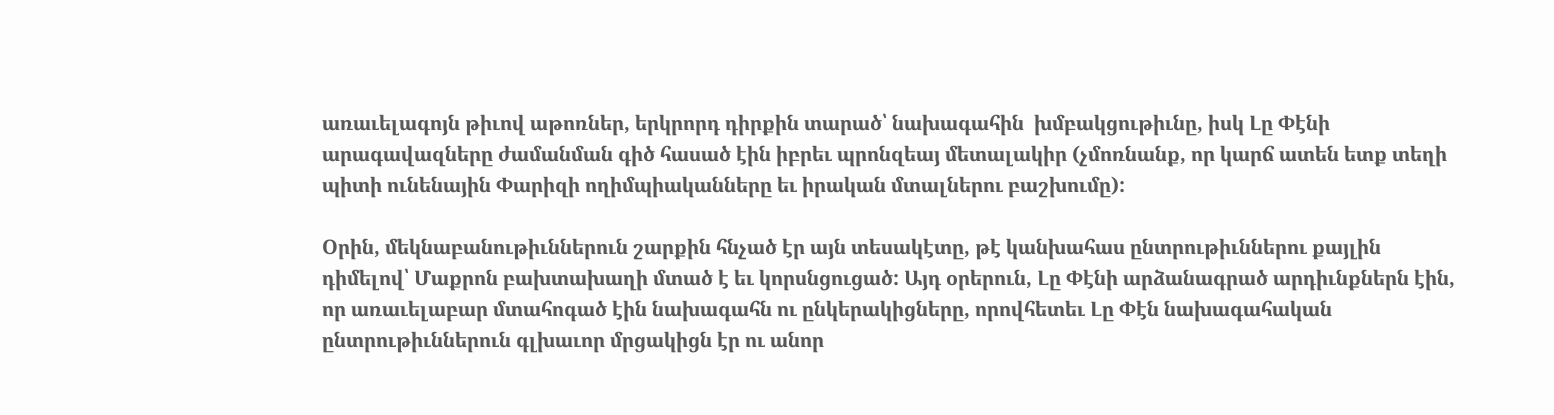առաւելագոյն թիւով աթոռներ, երկրորդ դիրքին տարած՝ նախագահին  խմբակցութիւնը, իսկ Լը Փէնի արագավազները ժամանման գիծ հասած էին իբրեւ պրոնզեայ մետալակիր (չմոռնանք, որ կարճ ատեն ետք տեղի պիտի ունենային Փարիզի ողիմպիականները եւ իրական մտալներու բաշխումը):

Օրին, մեկնաբանութիւններուն շարքին հնչած էր այն տեսակէտը, թէ կանխահաս ընտրութիւններու քայլին դիմելով՝ Մաքրոն բախտախաղի մտած է եւ կորսնցուցած: Այդ օրերուն, Լը Փէնի արձանագրած արդիւնքներն էին, որ առաւելաբար մտահոգած էին նախագահն ու ընկերակիցները, որովհետեւ Լը Փէն նախագահական ընտրութիւններուն գլխաւոր մրցակիցն էր ու անոր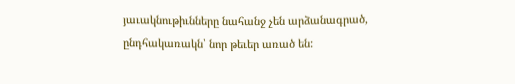յաւակնութիւնները նահանջ չեն արձանագրած, ընդհակառակն՝ նոր թեւեր առած են: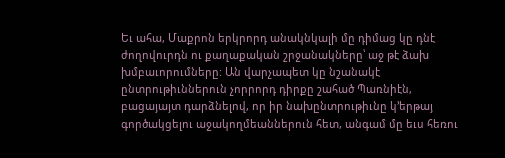Եւ ահա, Մաքրոն երկրորդ անակնկալի մը դիմաց կը դնէ ժողովուրդն ու քաղաքական շրջանակները՝ աջ թէ ձախ խմբաւորումները: Ան վարչապետ կը նշանակէ ընտրութիւններուն չորրորդ դիրքը շահած Պառնիէն, բացայայտ դարձնելով, որ իր նախընտրութիւնը կ’երթայ գործակցելու աջակողմեաններուն հետ, անգամ մը եւս հեռու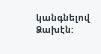կանգնելով Ձախէն: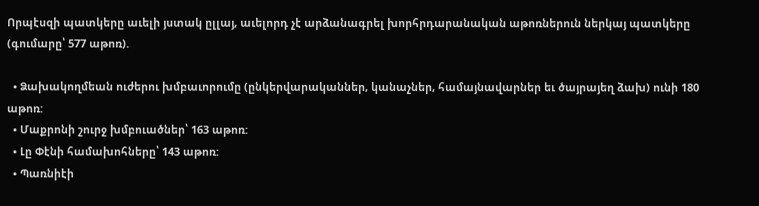Որպէսզի պատկերը աւելի յստակ ըլլայ, աւելորդ չէ արձանագրել խորհրդարանական աթոռներուն ներկայ պատկերը (գումարը՝ 577 աթոռ).

  • Ձախակողմեան ուժերու խմբաւորումը (ընկերվարականներ, կանաչներ, համայնավարներ եւ ծայրայեղ ձախ) ունի 180 աթոռ:
  • Մաքրոնի շուրջ խմբուածներ՝ 163 աթոռ:
  • Լը Փէնի համախոհները՝ 143 աթոռ:
  • Պառնիէի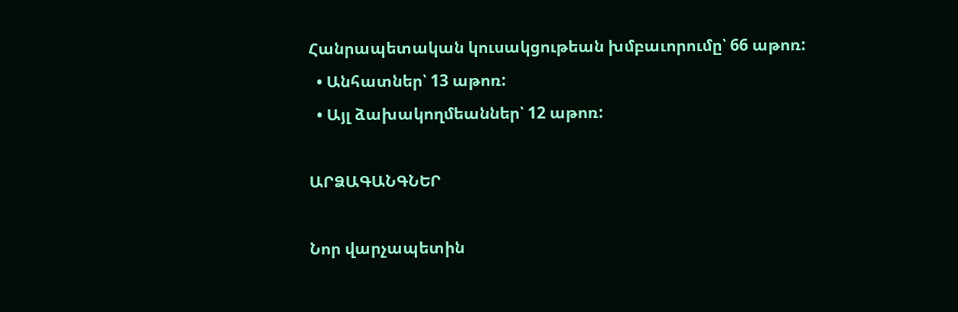Հանրապետական կուսակցութեան խմբաւորումը՝ 66 աթոռ:
  • Անհատներ՝ 13 աթոռ:
  • Այլ ձախակողմեաններ՝ 12 աթոռ:

ԱՐՁԱԳԱՆԳՆԵՐ

Նոր վարչապետին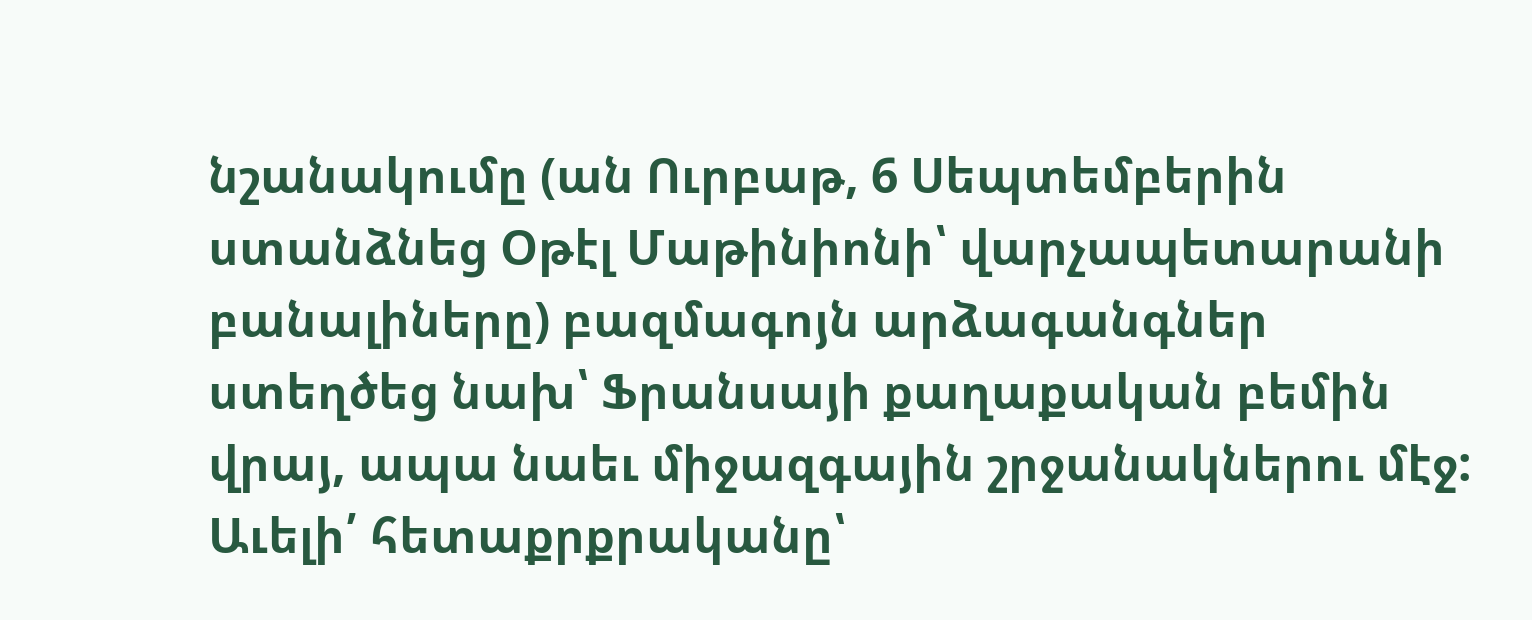նշանակումը (ան Ուրբաթ, 6 Սեպտեմբերին ստանձնեց Օթէլ Մաթինիոնի՝ վարչապետարանի բանալիները) բազմագոյն արձագանգներ ստեղծեց նախ՝ Ֆրանսայի քաղաքական բեմին վրայ, ապա նաեւ միջազգային շրջանակներու մէջ: Աւելի՛ հետաքրքրականը՝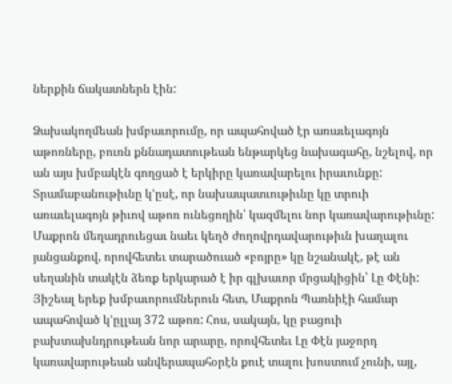ներքին ճակատներն էին:

Ձախակողմեան խմբաւորումը, որ ապահոված էր առաւելագոյն աթոռները, բուռն քննադատութեան ենթարկեց նախագահը, նշելով, որ ան այս խմբակէն գողցած է երկիրը կառավարելու իրաւունքը: Տրամաբանութիւնը կ’ըսէ, որ նախապատւութիւնը կը տրուի առաւելագոյն թիւով աթոռ ունեցողին՝ կազմելու նոր կառավարութիւնը: Մաքրոն մեղադրուեցաւ նաեւ կեղծ ժողովրդավարութիւն խաղալու յանցանքով, որովհետեւ տարածուած «բոյրը» կը նշանակէ, թէ ան սեղանին տակէն ձեռք երկարած է իր գլխաւոր մրցակիցին՝ Լը Փէնի: Յիշեալ երեք խմբաւորումներուն հետ, Մաքրոն Պառնիէի համար ապահոված կ’ըլլայ 372 աթոռ: Հոս, սակայն, կը բացուի բախտախնդրութեան նոր արարը, որովհետեւ Լը Փէն յաջորդ կառավարութեան անվերապահօրէն քուէ տալու խոստում չունի, այլ,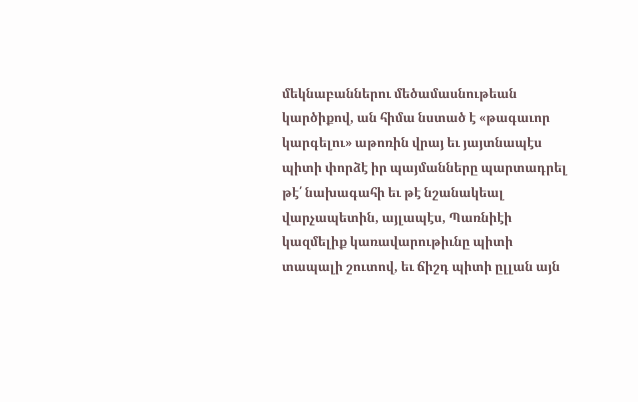մեկնաբաններու մեծամասնութեան կարծիքով, ան հիմա նստած է «թագաւոր կարգելու» աթոռին վրայ եւ յայտնապէս պիտի փորձէ իր պայմանները պարտադրել թէ՛ նախագահի եւ թէ նշանակեալ վարչապետին, այլապէս, Պառնիէի կազմելիք կառավարութիւնը պիտի տապալի շուտով, եւ ճիշդ պիտի ըլլան այն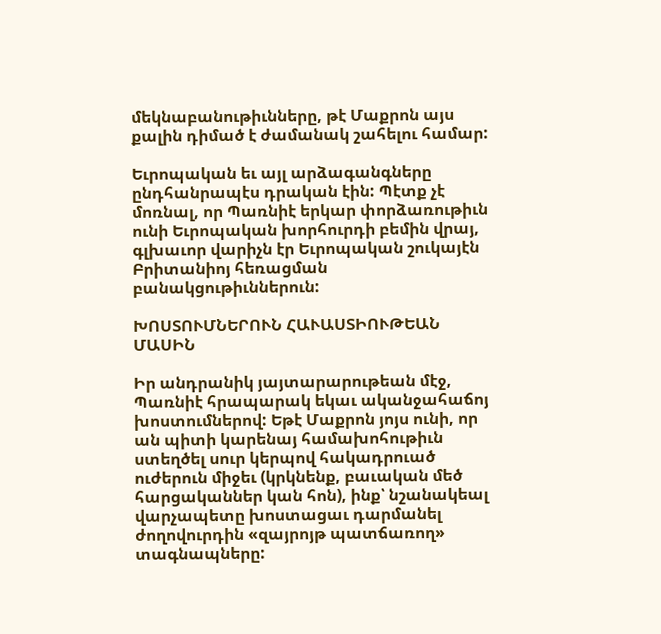մեկնաբանութիւնները, թէ Մաքրոն այս քալին դիմած է ժամանակ շահելու համար:

Եւրոպական եւ այլ արձագանգները ընդհանրապէս դրական էին: Պէտք չէ մոռնալ, որ Պառնիէ երկար փորձառութիւն ունի Եւրոպական խորհուրդի բեմին վրայ, գլխաւոր վարիչն էր Եւրոպական շուկայէն Բրիտանիոյ հեռացման բանակցութիւններուն:

ԽՈՍՏՈՒՄՆԵՐՈՒՆ ՀԱՒԱՍՏԻՈՒԹԵԱՆ ՄԱՍԻՆ

Իր անդրանիկ յայտարարութեան մէջ, Պառնիէ հրապարակ եկաւ ականջահաճոյ խոստումներով: Եթէ Մաքրոն յոյս ունի, որ ան պիտի կարենայ համախոհութիւն ստեղծել սուր կերպով հակադրուած ուժերուն միջեւ (կրկնենք, բաւական մեծ հարցականներ կան հոն), ինք՝ նշանակեալ վարչապետը խոստացաւ դարմանել ժողովուրդին «զայրոյթ պատճառող» տագնապները: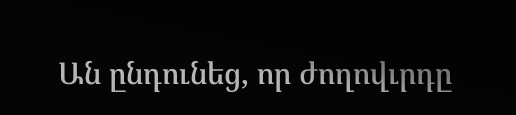Ան ընդունեց, որ ժողովւրդը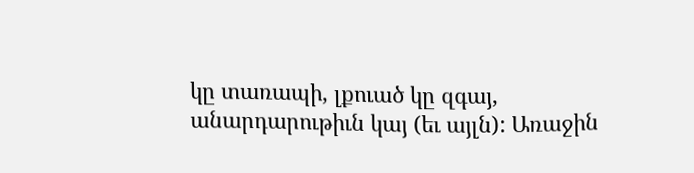կը տառապի, լքուած կը զգայ, անարդարութիւն կայ (եւ այլն): Առաջին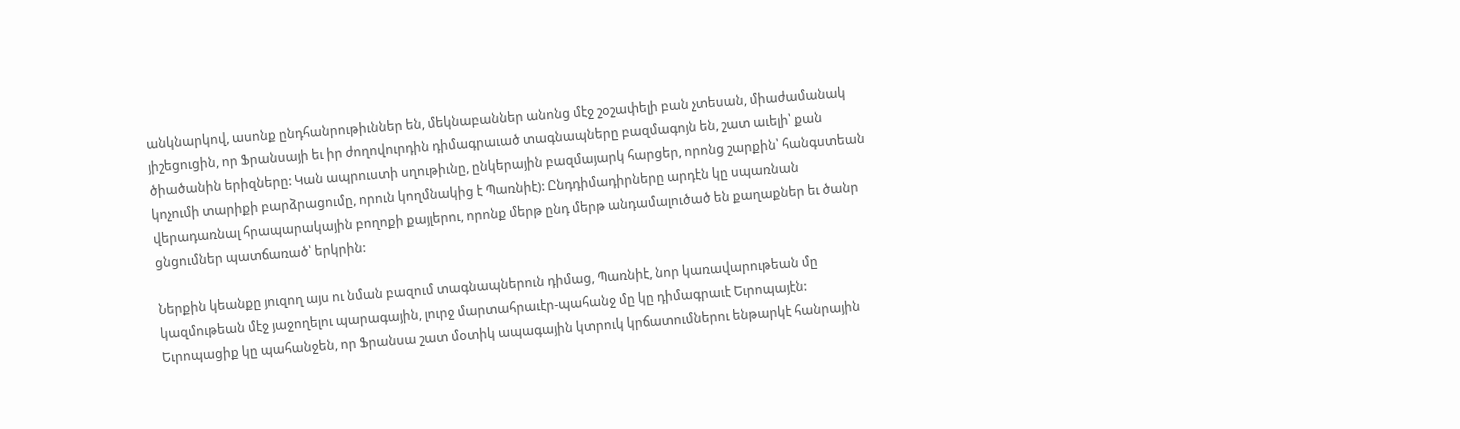անկնարկով, ասոնք ընդհանրութիւններ են, մեկնաբաններ անոնց մէջ շօշափելի բան չտեսան, միաժամանակ յիշեցուցին, որ Ֆրանսայի եւ իր ժողովուրդին դիմագրաւած տագնապները բազմագոյն են, շատ աւելի՝ քան ծիածանին երիզները: Կան ապրուստի սղութիւնը, ընկերային բազմայարկ հարցեր, որոնց շարքին՝ հանգստեան կոչումի տարիքի բարձրացումը, որուն կողմնակից է Պառնիէ): Ընդդիմադիրները արդէն կը սպառնան վերադառնալ հրապարակային բողոքի քայլերու, որոնք մերթ ընդ մերթ անդամալուծած են քաղաքներ եւ ծանր ցնցումներ պատճառած՝ երկրին:

Ներքին կեանքը յուզող այս ու նման բազում տագնապներուն դիմաց, Պառնիէ, նոր կառավարութեան մը կազմութեան մէջ յաջողելու պարագային, լուրջ մարտահրաւէր-պահանջ մը կը դիմագրաւէ Եւրոպայէն: Եւրոպացիք կը պահանջեն, որ Ֆրանսա շատ մօտիկ ապագային կտրուկ կրճատումներու ենթարկէ հանրային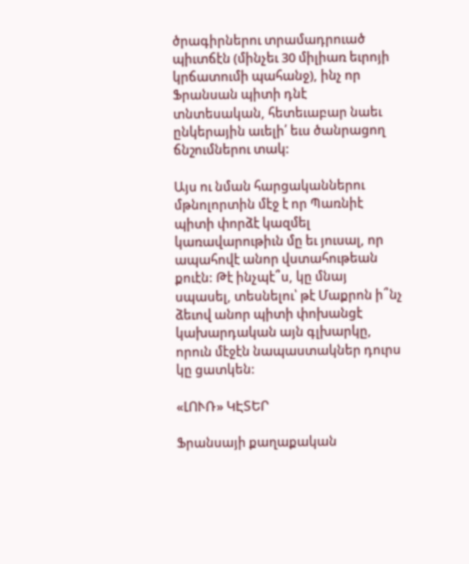ծրագիրներու տրամադրուած պիւտճէն (մինչեւ 30 միլիառ եւրոյի կրճատումի պահանջ), ինչ որ Ֆրանսան պիտի դնէ տնտեսական, հետեւաբար նաեւ ընկերային աւելի՛ եւս ծանրացող ճնշումներու տակ:

Այս ու նման հարցականներու մթնոլորտին մէջ է որ Պառնիէ պիտի փորձէ կազմել կառավարութիւն մը եւ յուսալ, որ ապահովէ անոր վստահութեան քուէն: Թէ ինչպէ՞ս, կը մնայ սպասել, տեսնելու՝ թէ Մաքրոն ի՞նչ ձեւով անոր պիտի փոխանցէ կախարդական այն գլխարկը, որուն մէջէն նապաստակներ դուրս կը ցատկեն:

«ԼՈՒՌ» ԿԷՏԵՐ

Ֆրանսայի քաղաքական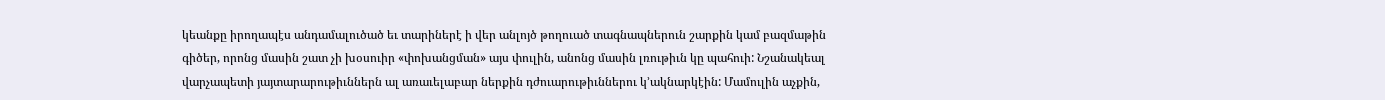կեանքը իրողապէս անդամալուծած եւ տարիներէ ի վեր անլոյծ թողուած տագնապներուն շարքին կամ բազմաթին գիծեր, որոնց մասին շատ չի խօսուիր «փոխանցման» այս փուլին, անոնց մասին լռութիւն կը պահուի: Նշանակեալ վարչապետի յայտարարութիւններն ալ առաւելաբար ներքին դժուարութիւններու կ’ակնարկէին: Մամուլին աչքին,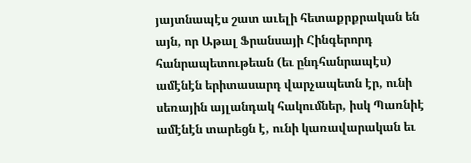յայտնապէս շատ աւելի հետաքրքրական են այն, որ Աթալ Ֆրանսայի Հինգերորդ հանրապետութեան (եւ ընդհանրապէս) ամէնէն երիտասարդ վարչապետն էր, ունի սեռային այլանդակ հակումներ, իսկ Պառնիէ ամէնէն տարեցն է, ունի կառավարական եւ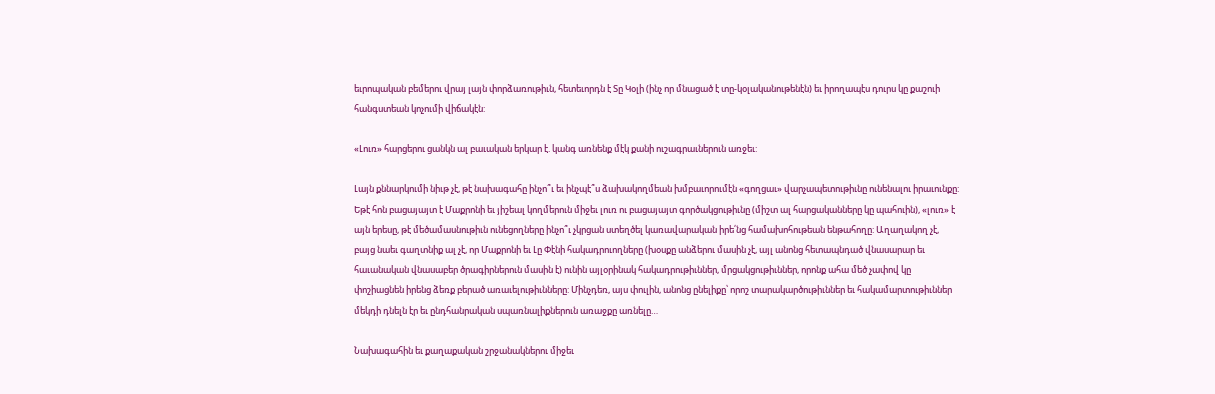եւրոպական բեմերու վրայ լայն փորձառութիւն, հետեւորդն է Տը Կօլի (ինչ որ մնացած է տը-կօլականութենէն) եւ իրողապէս դուրս կը քաշուի հանգստեան կոչումի վիճակէն:

«Լուռ» հարցերու ցանկն ալ բաւական երկար է. կանգ առնենք մէկ քանի ուշագրաւներուն առջեւ:

Լայն քննարկումի նիւթ չէ, թէ նախագահը ինչո՞ւ եւ ինչպէ՞ս ձախակողմեան խմբաւորումէն «գողցաւ» վարչապետութիւնը ունենալու իրաւունքը: Եթէ հոն բացայայտ է Մաքրոնի եւ յիշեալ կողմերուն միջեւ լուռ ու բացայայտ գործակցութիւնը (միշտ ալ հարցականները կը պահուին), «լուռ» է այն երեսը, թէ մեծամասնութիւն ունեցողները ինչո՞ւ չկրցան ստեղծել կառավարական իրե՛նց համախոհութեան ենթահողը: Աղաղակող չէ, բայց նաեւ գաղտնիք ալ չէ, որ Մաքրոնի եւ Լը Փէնի հակադրուողները (խօսքը անձերու մասին չէ, այլ անոնց հետապնդած վնասարար եւ հաւանական վնասաբեր ծրագիրներուն մասին է) ունին այլօրինակ հակադրութիւններ, մրցակցութիւններ, որոնք ահա մեծ չափով կը փոշիացնեն իրենց ձեռք բերած առաւելութիւնները: Մինչդեռ, այս փուլին, անոնց ընելիքը՝ որոշ տարակարծութիւններ եւ հակամարտութիւններ մեկդի դնելն էր եւ ընդհանրական սպառնալիքներուն առաջքը առնելը…

Նախագահին եւ քաղաքական շրջանակներու միջեւ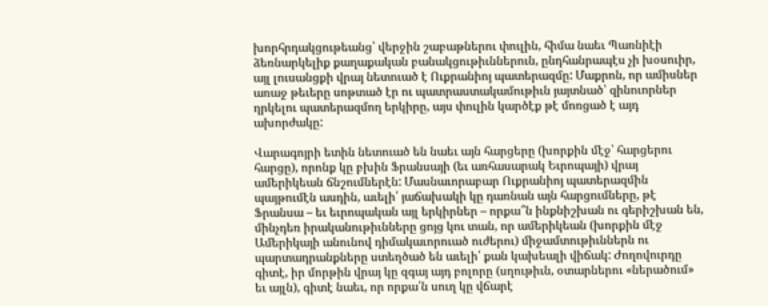խորհրդակցութեանց՝ վերջին շաբաթներու փուլին, հիմա նաեւ Պառնիէի ձեռնարկելիք քաղաքական բանակցութիւններուն, ընդհանրապէս չի խօսուիր, այլ լուսանցքի վրայ նետուած է Ուքրանիոյ պատերազմը: Մաքրոն, որ ամիսներ առաջ թեւերը սոթտած էր ու պատրաստակամութիւն յայտնած՝ զինուորներ ղրկելու պատերազմող երկիրը, այս փուլին կարծէք թէ մոռցած է այդ ախորժակը:

Վարագոյրի ետին նետուած են նաեւ այն հարցերը (խորքին մէջ՝ հարցերու հարցը), որոնք կը բխին Ֆրանսայի (եւ առհասարակ Եւրոպայի) վրայ ամերիկեան ճնշումներէն: Մասնաւորաբար Ուքրանիոյ պատերազմին պայթումէն ասդին, աւելի՛ յաճախակի կը դառնան այն հարցումները, թէ Ֆրանսա – եւ եւրոպական այլ երկիրներ – որքա՞ն ինքնիշխան ու գերիշխան են, մինչդեռ իրականութիւնները ցոյց կու տան, որ ամերիկեան (խորքին մէջ Ամերիկայի անունով դիմակաւորուած ուժերու) միջամտութիւններն ու պարտադրանքները ստեղծած են աւելի՛ քան կախեալի վիճակ: Ժողովուրդը գիտէ, իր մորթին վրայ կը զգայ այդ բոլորը (սղութիւն, օտարներու «ներածում» եւ այլն), գիտէ նաեւ, որ որքա՛ն սուղ կը վճարէ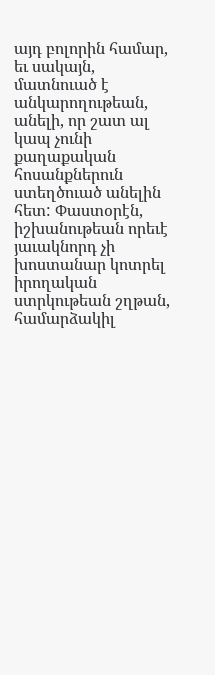այդ բոլորին համար, եւ սակայն, մատնուած է անկարողութեան, անելի, որ շատ ալ կապ չունի քաղաքական հոսանքներուն ստեղծուած անելին հետ: Փաստօրէն, իշխանութեան որեւէ յաւակնորդ չի խոստանար կոտրել իրողական ստրկութեան շղթան, համարձակիլ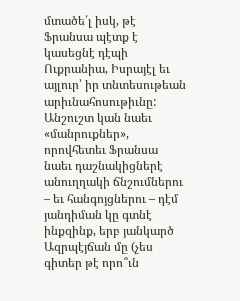մտածե՛լ իսկ, թէ Ֆրանսա պէտք է կասեցնէ դէպի Ուքրանիա, Իսրայէլ եւ այլուր՝ իր տնտեսութեան արիւնահոսութիւնը: Անշուշտ կան նաեւ «մանրուքներ», որովհետեւ Ֆրանսա նաեւ դաշնակիցներէ անուղղակի ճնշումներու – եւ հանգոյցներու – դէմ յանդիման կը գտնէ ինքզինք, երբ յանկարծ Ազրպէյճան մը (չես գիտեր թէ որո՞ւն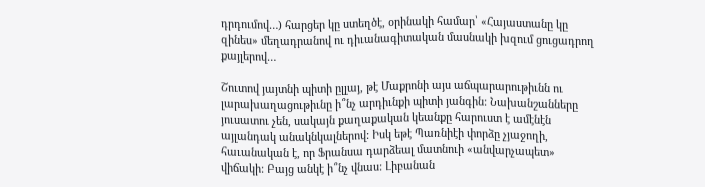դրդումով…) հարցեր կը ստեղծէ, օրինակի համար՝ «Հայաստանը կը զինես» մեղադրանով ու դիւանագիտական մասնակի խզում ցուցադրող քայլերով…

Շուտով յայտնի պիտի ըլլայ, թէ Մաքրոնի այս աճպարարութիւնն ու լարախաղացութիւնը ի՞նչ արդիւնքի պիտի յանգին: Նախանշանները յուսատու չեն, սակայն քաղաքական կեանքը հարուստ է ամէնէն այլանդակ անակնկալներով: Իսկ եթէ Պառնիէի փորձը չյաջողի, հաւանական է, որ Ֆրանսա դարձեալ մատնուի «անվարչապետ» վիճակի: Բայց անկէ ի՞նչ վնաս: Լիբանան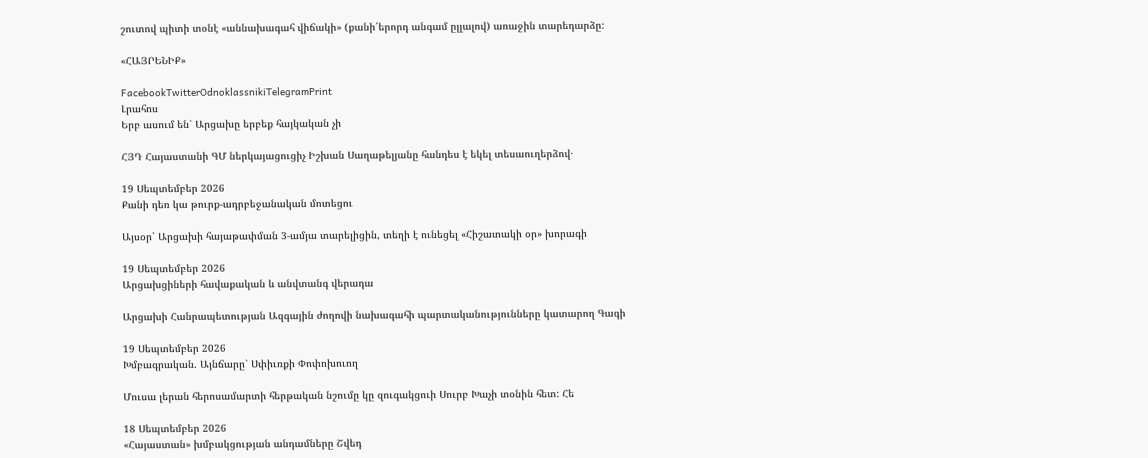շուտով պիտի տօնէ «աննախագահ վիճակի» (քանի՛երորդ անգամ ըլլալով) առաջին տարեդարձը:

«ՀԱՅՐԵՆԻՔ»

FacebookTwitterOdnoklassnikiTelegramPrint
Լրահոս
Երբ ասում են` Արցախը երբեք հայկական չի

ՀՅԴ Հայաստանի ԳՄ ներկայացուցիչ Իշխան Սաղաթելյանը հանդես է եկել տեսաուղերձով․

19 Սեպտեմբեր 2026
Քանի դեռ կա թուրք-ադրբեջանական մոտեցու

Այսօր՝ Արցախի հայաթափման 3-ամյա տարելիցին, տեղի է ունեցել «Հիշատակի օր» խորագի

19 Սեպտեմբեր 2026
Արցախցիների հավաքական և անվտանգ վերադա

Արցախի Հանրապետության Ազգային ժողովի նախագահի պարտականությունները կատարող Գագի

19 Սեպտեմբեր 2026
Խմբագրական. Այնճարը` Սփիւռքի Փոփոխուող

Մուսա լերան հերոսամարտի հերթական նշումը կը զուգակցուի Սուրբ Խաչի տօնին հետ: Հե

18 Սեպտեմբեր 2026
«Հայաստան» խմբակցության անդամները Շվեդ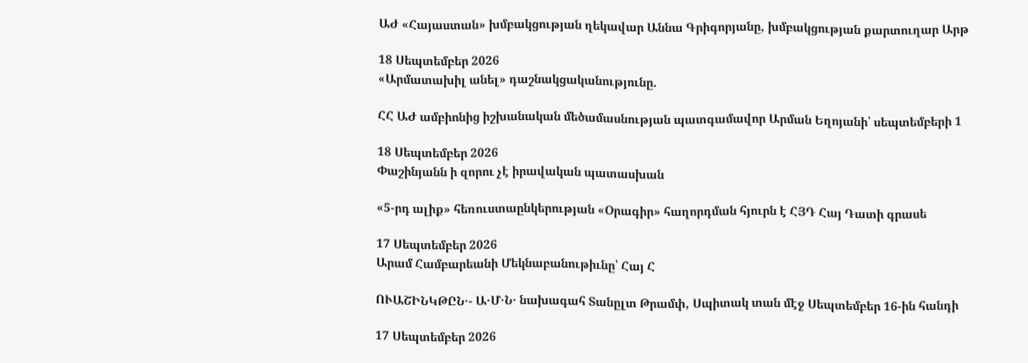ԱԺ «Հայաստան» խմբակցության ղեկավար Աննա Գրիգորյանը, խմբակցության քարտուղար Արթ

18 Սեպտեմբեր 2026
«Արմատախիլ անել» դաշնակցականությունը.

ՀՀ ԱԺ ամբիոնից իշխանական մեծամասնության պատգամավոր Արման Եղոյանի՝ սեպտեմբերի 1

18 Սեպտեմբեր 2026
Փաշինյանն ի զորու չէ իրավական պատասխան

«5-րդ ալիք» հեռուստաընկերության «Օրագիր» հաղորդման հյուրն է ՀՅԴ Հայ Դատի գրասե

17 Սեպտեմբեր 2026
Արամ Համբարեանի Մեկնաբանութիւնը՝ Հայ Հ

ՈՒԱՇԻՆԿԹԸՆ․- Ա․Մ․Ն․ նախագահ Տանըլտ Թրամփ, Սպիտակ տան մէջ Սեպտեմբեր 16-ին հանդի

17 Սեպտեմբեր 2026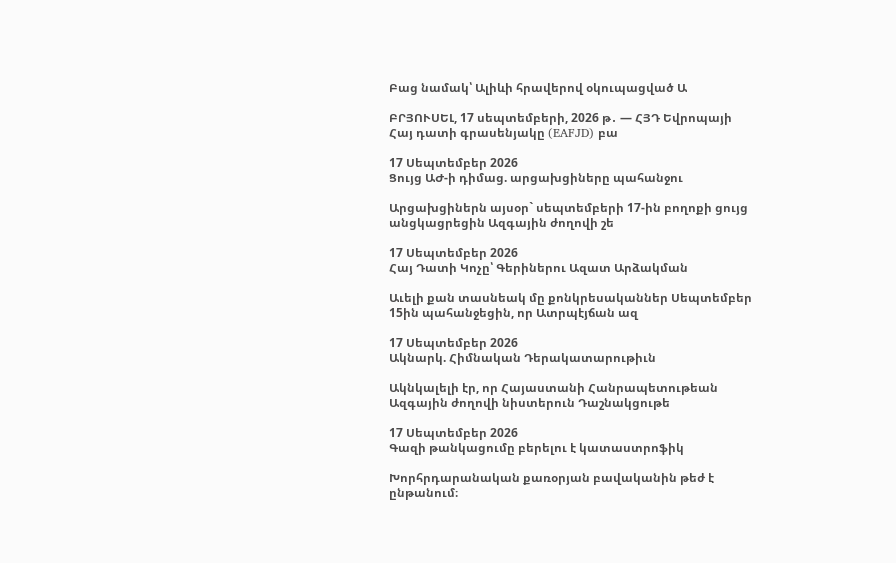Բաց նամակ՝ Ալիևի հրավերով օկուպացված Ա

ԲՐՅՈՒՍԵԼ, 17 սեպտեմբերի, 2026 թ․ — ՀՅԴ Եվրոպայի Հայ դատի գրասենյակը (EAFJD) բա

17 Սեպտեմբեր 2026
Ցույց ԱԺ-ի դիմաց. արցախցիները պահանջու

Արցախցիներն այսօր` սեպտեմբերի 17-ին բողոքի ցույց անցկացրեցին Ազգային ժողովի շե

17 Սեպտեմբեր 2026
Հայ Դատի Կոչը՝ Գերիներու Ազատ Արձակման

Աւելի քան տասնեակ մը քոնկրեսականներ Սեպտեմբեր 15ին պահանջեցին, որ Ատրպէյճան ազ

17 Սեպտեմբեր 2026
Ակնարկ. Հիմնական Դերակատարութիւն

Ակնկալելի էր, որ Հայաստանի Հանրապետութեան Ազգային ժողովի նիստերուն Դաշնակցութե

17 Սեպտեմբեր 2026
Գազի թանկացումը բերելու է կատաստրոֆիկ

Խորհրդարանական քառօրյան բավականին թեժ է ընթանում։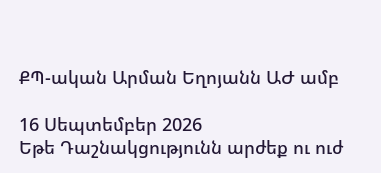ՔՊ-ական Արման Եղոյանն ԱԺ ամբ

16 Սեպտեմբեր 2026
Եթե Դաշնակցությունն արժեք ու ուժ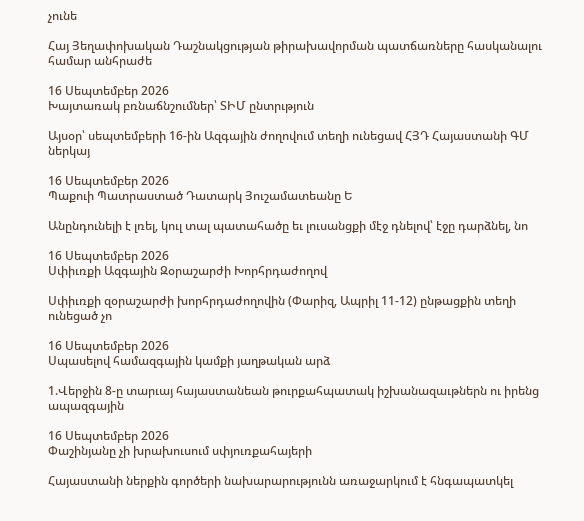չունե

Հայ Յեղափոխական Դաշնակցության թիրախավորման պատճառները հասկանալու համար անհրաժե

16 Սեպտեմբեր 2026
Խայտառակ բռնաճնշումներ՝ ՏԻՄ ընտրւթյուն

Այսօր՝ սեպտեմբերի 16-ին Ազգային ժողովում տեղի ունեցավ ՀՅԴ Հայաստանի ԳՄ ներկայ

16 Սեպտեմբեր 2026
Պաքուի Պատրաստած Դատարկ Յուշամատեանը Ե

Անընդունելի է լռել, կուլ տալ պատահածը եւ լուսանցքի մէջ դնելով՝ էջը դարձնել, նո

16 Սեպտեմբեր 2026
Սփիւռքի Ազգային Զօրաշարժի Խորհրդաժողով

Սփիւռքի զօրաշարժի խորհրդաժողովին (Փարիզ, Ապրիլ 11-12) ընթացքին տեղի ունեցած չո

16 Սեպտեմբեր 2026
Սպասելով համազգային կամքի յաղթական արձ

1.Վերջին 8-ը տարւայ հայաստանեան թուրքահպատակ իշխանազաւթներն ու իրենց ապազգային

16 Սեպտեմբեր 2026
Փաշինյանը չի խրախուսում սփյուռքահայերի

Հայաստանի ներքին գործերի նախարարությունն առաջարկում է հնգապատկել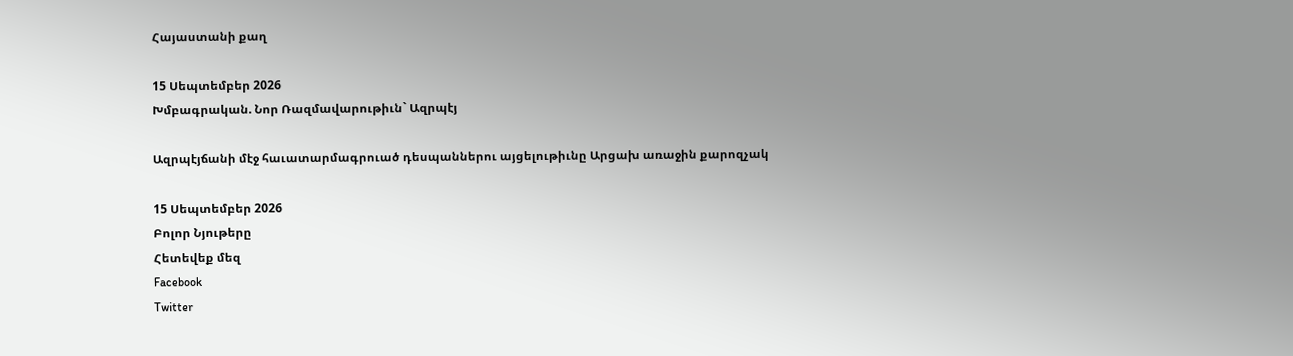Հայաստանի քաղ

15 Սեպտեմբեր 2026
Խմբագրական. Նոր Ռազմավարութիւն` Ազրպէյ

Ազրպէյճանի մէջ հաւատարմագրուած դեսպաններու այցելութիւնը Արցախ առաջին քարոզչակ

15 Սեպտեմբեր 2026
Բոլոր Նյութերը
Հետեվեք մեզ
Facebook
Twitter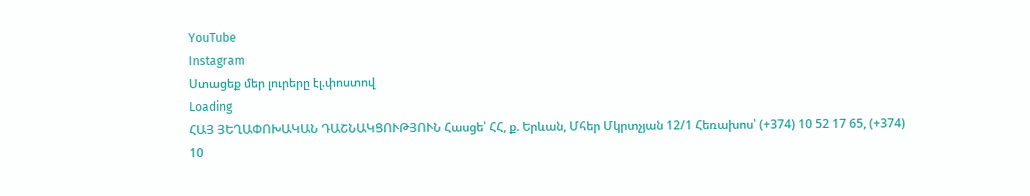YouTube
Instagram
Ստացեք մեր լուրերը էլ.փոստով
Loading
ՀԱՅ ՅԵՂԱՓՈԽԱԿԱՆ ԴԱՇՆԱԿՑՈՒԹՅՈՒՆ Հասցե՝ ՀՀ, ք. Երևան, Մհեր Մկրտչյան 12/1 Հեռախոս՝ (+374) 10 52 17 65, (+374) 10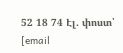52 18 74 Էլ. փոստ՝ [email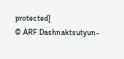protected]
© ARF Dashnaktsutyun-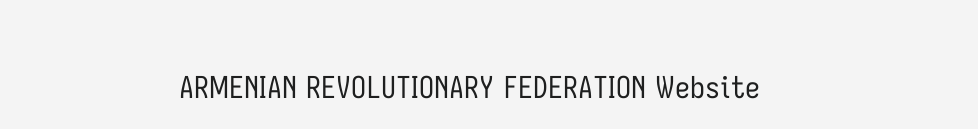ARMENIAN REVOLUTIONARY FEDERATION Website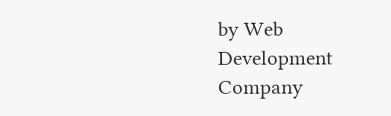by Web Development Company